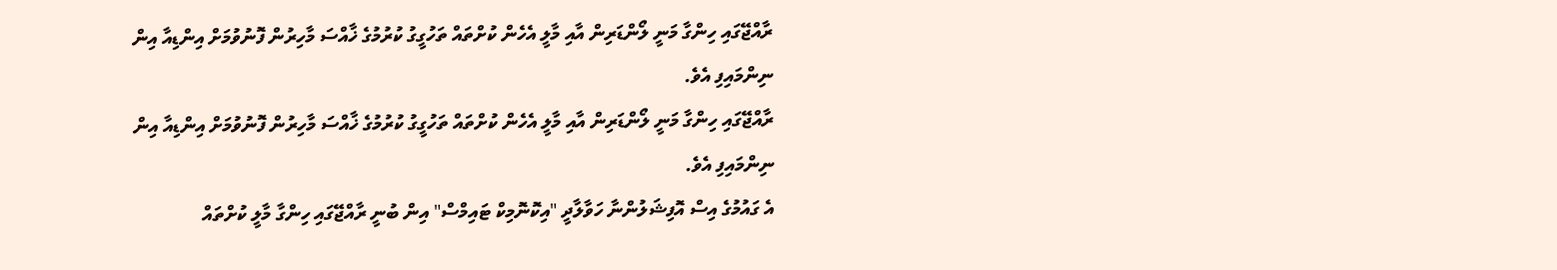ރާއްޖޭގައި ހިންގާ މަނީ ލޯންޑަރިން އާއި މާލީ އެހެން ކުށްތައް ތަހުގީގު ކުރުމުގެ ޚާއްސަ މާހިރުން ފޮނުވުމަށް އިންޑިއާ އިން ނިންމައިފި އެވެ.
ރާއްޖޭގައި ހިންގާ މަނީ ލޯންޑަރިން އާއި މާލީ އެހެން ކުށްތައް ތަހުގީގު ކުރުމުގެ ޚާއްސަ މާހިރުން ފޮނުވުމަށް އިންޑިއާ އިން ނިންމައިފި އެވެ.
އެ ގައުމުގެ އިސް އޮފިޝަލުންނާ ހަވާލާދީ "އިކޮނޮމިކް ޓައިމްސް" އިން ބުނީ ރާއްޖޭގައި ހިންގާ މާލީ ކުށްތައް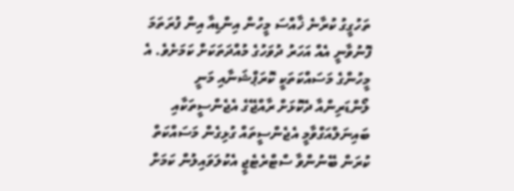ތަހުގީގު ކުރާނެ ޚާއްސަ މީހުން އިންޑިއާ އިން ފުރަތަމަ ފޮނުވާނީ އެއް އަހަރު ދުވަހުގެ މުއްދަތަކަށް ކަމަށެވެ. އެ މީހުންގެ މަސައްކަތަކީ ކޮރަޕްޝަނާއި މަނީ ލޯންޑަރިންއާ ދެކޮޅަށް ރާއްޖޭގެ އެޖެންސީތަކާއި ބައިނަލްއަގްވާމީ އެޖެންސީތައް ގުޅިގެން މަސައްކަތް ކުރަން ބޭނުންވާ ސްޓްރެޓެޖީ އެކުލަވައިލުން ކަމަށް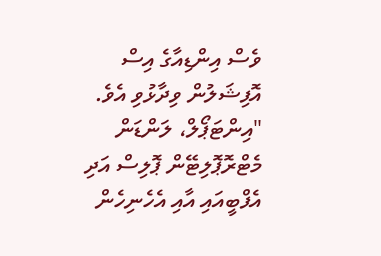ވެސް އިންޑިއާގެ އިސް އޮފިޝަލުން ވިދާޅުވި އެވެ.
"އިންޓަޕޯލް، ލަންޑަން މެޓްރޮޕޮލިޓޭން ޕޮލިސް އަދި އެފްބީއައި އާއި އެހެނިހެން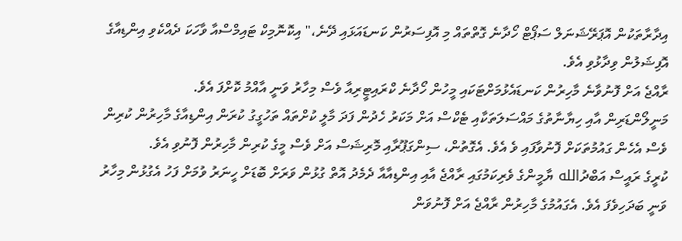އިދާރާތަކުން އޮޕަރޭޝަނަލް ސަޕޯޓް ހޯދާނެ ގޮތްތައް މި އޮފިސަރުން ކަނޑައަޅައި ދޭނެ،" އިކޮނޮމިކް ޓައިމްސްއާ ވާހަކަ ދެއްކެވި އިންޑިއާގެ އޮފިޝަލުން ވިދާޅުވި އެވެ.
ރާއްޖެ އަށް ފޮނުވާނެ މާހިރުން ކަނޑައެޅުމަށްޓަކައި މީހުން ހޯދާނެ ކްރައިޓީރިއާ ވެސް މިހާރު ވަނީ އާއްމު ކޮށްފަ އެވެ.
މަނީލޯންޑަރިން އާއި ހިޔާނާތުގެ މައްސަލަތަކާއި ޓެކްސް އަށް މަކަރު ހެދުން ފަދަ މާލީ ކުށްތައް ތަހުގީގު ކުރަން އިންޑިއާގެ މާހިރުން ކުރިން ވެސް އެހެން ގައުމުތަކަށް ފޮނުވާފައި ވެ އެވެ. އެގޮތުން، ސިންގަޕޫރާއި މޮރިޝަސް އަށް ވެސް މީގެ ކުރިން މާހިރުން ފޮނުވި އެވެ.
ކުރީގެ ރައީސް އަބްދުالله ޔާމީންގެ ވެރިކަމުގައި ރާއްޖެ އާއި އިންޑިއާއާ ދެމެދު އޮތް ގުޅުން ވަރަށް ބޮޑަށް ހީނަރު ވުމަށް ފަހު އެގުޅުން މިހާރު ވަނީ ބަދަހިވެފަ އެވެ. އެގައުމުގެ މާހިރުން ރާއްޖެ އަށް ފޮނުވަން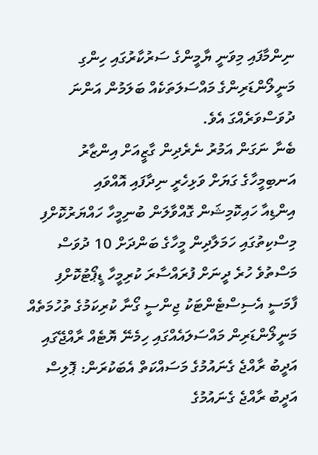ނިންމާފައި މިވަނީ ޔާމީންގެ ސަރުކާރުގައި ހިންގި މަނީލޯންޑަރިންގެ މައްސަލަތަކެއް ބަލަމުން އަންނަ ދުވަސްވަރެއްގަ އެވެ.
ބެނާ ނަގަން އަމުރު ނެރެދިން ގާޒީއަށް އިންޒާރު
އަނބިމީހާގެ ގަޔަށް ވަޅިހެރީ ނިދާފައި އޮއްވައި
އިންޑިއާ ހައިކޮމިޝަން ގޮއްވާލަން ބުނިމީހާ ހައްޔަރުކޮށްފި
މިސްކިތުގައި ހަމަލާދިން މީހާގެ ބަންދަށް 10 ދުވަސް
މަސްތުވެ ހުރެ ދީނަށް ފުރައްސާރަ ކުރިމީހާ ޑީޕޯޓުކޮށްފި
ފާމަސީ އެސިސްޓެންޓަކު ޖިންސީ ގޯނާ ކުރިކަމުގެ ތުހުމަތެއް
މަނީލޯންޑަރިން މައްސަލައެއްގައި ހިމެނޭ ޔޮޓެއް ރާއްޖޭގައި
އަދީބު ރާއްޖެ ގެނައުމުގެ މަސައްކަތް އެބަކުރަން: ޕޮލިސް
އަދީބު ރާއްޖެ ގެނައުމުގެ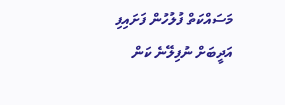މަސައްކަތް ފުލުހުން ފަށައިފި
އަދީބަށް ނުފިލޭނެ ކަން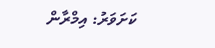ކަށަވަރު: އިމްރާން